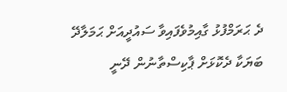ދެ ޙަރަމްފުޅު ގާއިމުވެފައިވާ ސައުދީއަށް ޙަމަލާދޭ ބަޔަކާ ދެކޮޅަށް ޕާކިސްތާނުން ދޭނީ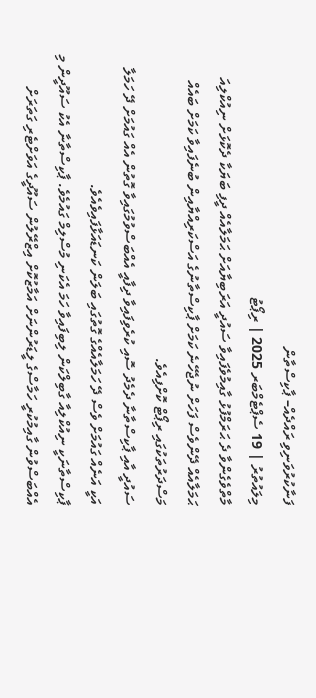ފަނާކުރުވަނިވި ރައްދެއް– ޕާކިސްތާން
މިލައުތުރު | 19 ސެޕްޓެމްބަރ 2025 | ރިޕޯޓު
މާތްވެގެންވާ ދެ ޙަރަމްފުޅު ގާއިމުވެފައިވާ ސައުދީ އަރަބިޔާއަށް ޙަމަލާއެއް ދީފި ބަޔަކާ ދެކޮޅަށް ނިއުކްލިއަ ޙަމަލާއެއް ދޭންވެސް ފަހަށް ނުޖެހޭނެ ކަމަށް ޕާކިސްތާނުގެ އަސްކަރިއްޔާއިން ބުނެފައިވާ ކަމަށް ބައެއް މަސްދަރުތަކުގައި ރިޕޯޓް ކޮށްފިއެވެ.
ސައުދީ އާއި ޕާކިސްތާނާ ދެމެދު ސޮއި ކުރެވިފައިވާ ދިފާއީ އެއްބަސްވުމުގައިވާ ގޮތުން އެއް ގައުމަށް ދޭ ހަމަލާ އަކީ އަނެއް ގައުމަށް ވެސް ދޭ ހަމަލާއެއްގެ ގޮތުގައި ބަލަން ކަނޑައަޅާފައިވެއެވެ.
ޕާކިސްތާނަކީ ނިއުކްލިއާ ގާބިލްކަން ލިބިފައިވާ ހަމަ އެކަނި މުސްލިމް ގައުމެވެ. ޕާކިސްތާނާ އެކު ސައޫދީން މި އެއްބަސްވުން ގާއިމުކުރީ ހަމާސްގެ ލީޑަރުންނަށް އަމާޒުކޮށް އިޒްރޭލުން ސައޫދީގެ އަވަށްޓެރި ގަތަރަށް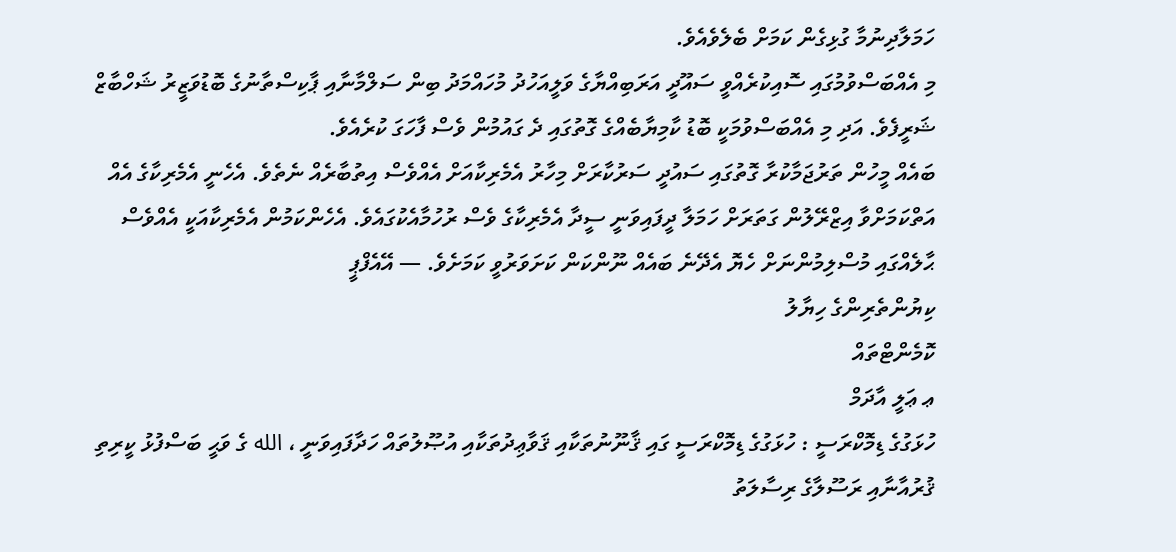ހަމަލާދިނުމާ ގުޅިގެން ކަމަށް ބެލެވެއެވެ.
މި އެއްބަސްވުމުގައި ސޮއިކުރެއްވީ ސައޫދީ އަރަބިއްޔާގެ ވަލީއަހުދު މުހައްމަދު ބިން ސަލްމާނާއި ޕާކިސްތާނުގެ ބޮޑުވަޒީރު ޝަހްބާޒް ޝަރީފެވެ. އަދި މި އެއްބަސްވުމަކީ ބޮޑު ކާމިޔާބެއްގެ ގޮތުގައި ދެ ގައުމުން ވެސް ފާހަގަ ކުރެއެވެ.
ބައެއް މީހުން ތަރުޖަމާކުރާ ގޮތުގައި ސައުދީ ސަރުކާރަށް މިހާރު އެމެރިކާއަށް އެއްވެސް އިތުބާރެއް ނެތެވެ. އެހެނީ އެމެރިކާގެ އެއް އަތްކަމަށްވާ އިޒްރޭލުން ގަތަރަށް ހަމަލާ ދީފައިވަނީ ސީދާ އެމެރިކާގެ ވެސް ރުހުމާއެކުގައެވެ. އެހެންކަމުން އެމެރިކާއަކީ އެއްވެސް ޙާލެއްގައި މުސްލިމުންނަށް ހެޔޮ އެދޭނެ ބައެއް ނޫންކަން ކަށަވަރުވީ ކަމަށެވެ. — އޭއެފްޕީ
ކިޔުންތެރިންގެ ހިޔާލު
ކޮމެންޓްތައް
ޢ ޢަލީ އާދަމް
ހުޅަގުގެ ޑިމޮކްރަސީ : ހުޅަގުގެ ޑިމޮކްރަސީ ގައި ޤާނޫނުތަކާއި ޤަވާޢިދުތަކާއި އުޞޫލުތައް ހަދާފައިވަނީ ، الله ގެ ވަޙީ ބަސްފުޅު ކީރިތި ޤުރުއާނާއި ރަސޫލާގެ ރިސާލަތު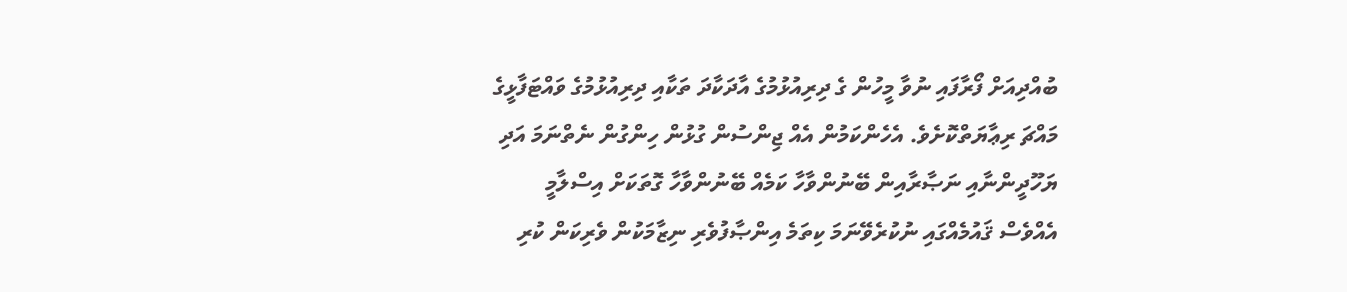ބުއްދިއަށް ފޯރާފައި ނުވާ މީހުން ގެ ދިރިއުޅުމުގެ އާދަކާދަ ތަކާއި ދިރިއުޅުމުގެ ވައްޓަފާޅީގެ މައްޗަ ރިޢާޔަތްކޮށެވެ. އެހެންކަމުން އެއް ޖިންސުން ގުޅުން ހިންގުން ނެތްނަމަ އަދި ޔަހޫދީންނާއި ނަޞާރާއިން ބޭނުންވާހާ ކަމެއް ބޭނުންވާހާ ގޮތަކަށް އިސްލާމީ އެއްވެސް ޤައުމެއްގައި ނުކުރެވޭނަމަ ކިތަމެ އިންޞާފުވެރި ނިޒާމަކުން ވެރިކަން ކުރި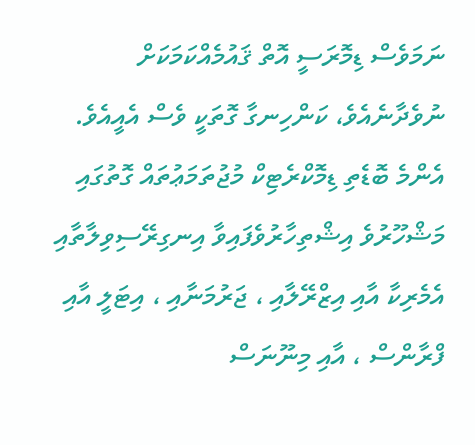ނަމަވެސް ޑިމޮރަސީ އޮތް ޤައުމެއްކަމަކަށް ނުވެދާނެއެވެ، ކަންހިނގާ ގޮތަކީ ވެސް އެއީއެވެ. އެންމެ ބޮޑެތި ޑިމޮކްރެޓިކް މުޖުތަމަޢުތައް ގޮތުގައި މަޝްހޫރުވެ އިޝްތިހާރުވެފައިވާ އިނގިރޭސިވިލާތާއި އެމެރިކާ އާއި އިޒްރޭލާއި ، ޖަރުމަނާއި ، އިޓަލީ އާއި ފްރާންސް ، އާއި މިނޫނަސް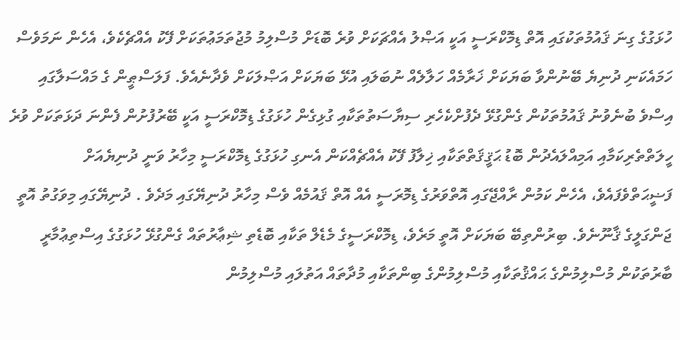ހުޅަގުގެ ގިނަ ޤައުމުތަކުގައި އޮތް ޑިމޮކްރަސީ އަކީ އަޞްލު އެއްޗަކަށް ވުރެ ބޮޑަށް މުސްލިމު މުޖުތަމަޢުތަކަށް ފޭކު އެއްޗެކެވެ، އެހެން ނަމަވެސް ހަމައެކަނި ދުނިޔެ ބޭނުންވާ ބަޔަކަށް ޚަރާމެއް ހަލާލެއް ނުބަލައި އުޅޭ ބަޔަކަށް އަޞްލަކަށް ވެދާނެއެވެ. ފަލަސްޠީން ގެ މައްސަލާގައި އިސްވެ ބުނެވުނު ޤައުމުތަކުން ގެންގުޅޭ ދެފުށްކެހެރި ސިޔާސަތުތަކާއި ގުޅިގެން ހުޅަގުގެ ޑިމޮކްރަސީ އަކީ ބޭރުފުށުން ފެންނަ ދަޅަތަކަށް ވުރެ ހީލަތްތެރިކަމާއި އަމިއްލައެދުން ބޮޑު ޙަޤީޤަތްތަކާއި ޚިލާފު ފޭކު އެއްޗެއްކަން އެނގި ހުޅަގުގެ ޑިމޮކްރަސީ މިހާރު ވަނީ ދުނިޔެއަށް ފަޟީޙަތްވެފައެވެ، އެހެން ކަމުން ރާއްޖޭގައި އޮތްވަރުގެ ޑިމޮރަސީ އެއް އޮތް ޤައުމެއް ވެސް މިހާރު ދުނިޔޭގައި މަދެވެ . ދުނިޔޭގައި މިވަގުތު އޮތީ ޖަންގަލީގެ ޤާނޫނެވެ. ބިރުންތިބޭ ބަޔަކަށް އޮތީ މަރެވެ، ޑިމޮކްރަސީގެ މެޑެލް ތަކާއި ބޮޑެތި ޝިޢާރުތައް ގެންގުޅޭ ހުޅަގުގެ އިސްތިޢުމާރީ ބާރުތަކުން މުސްލިމުންގެ ޙައްޤުތަކާއި މުސްލިމުންގެ ބިންތަކާއި މުދާތައް އަތުލައި މުސްލިމުން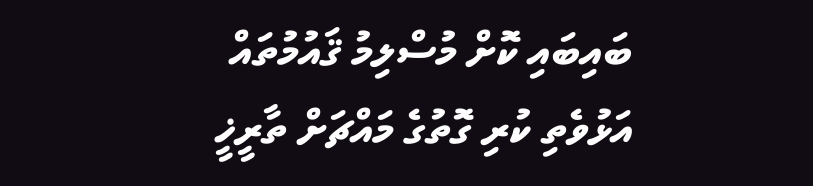ބައިބައި ކޮށް މުސްލިމު ޤައުމުތައް އަޅުވެތި ކުރި ގޮތުގެ މައްޗަށް ތާރީޚީ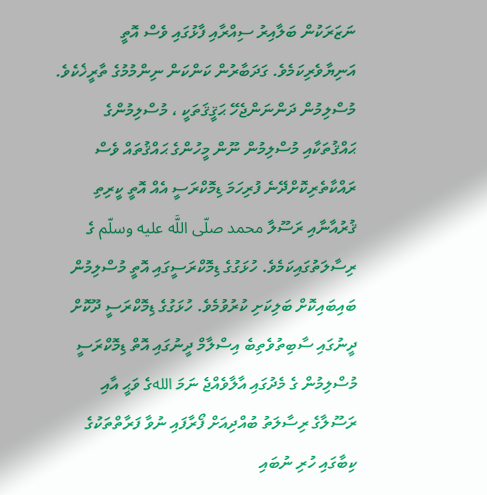ނަޒަރަކުން ބަލާއިރު ސިއްރާއި ފާޅުގައި ވެސް އޮތީ އަނިޔާވެރިކަމެވެ. ގަދަބާރުން ކަންކަން ނިންމުމުގެ ތާރީޚެކެވެ. މުސްލިމުން ދަންނަންޖެހޭ ޙަޤީޤަތަކީ ، މުސްލިމުންގެ ޙައްޤުތަކާއި މުސްލިމުން ނޫން މީހުންގެ ޙައްޤުތައް ވެސް ރައްކާތެރިކޮށްދޭނެ ފުރިހަމަ ޑިމޮކްރަސީ އެއް އޮތީ ކީރިތި ޤުރުއާނާއި ރަސޫލާ محمد صلّى اللَّه عليه وسلّم ގެ ރިސާލަތުގައިކަމެވެ. ހުޅަގުގެ ޑިމޮކްރަސީގައި އޮތީ މުސްލިމުން ބައިބައިކޮށް ބަލިކަށި ކުރުވުމެވެ. ހުޅަގުގެ ޑިމޮކްރަސީ ދޫކޮށް ދީނުގައި ސާބިތުވެތިބެ އިސްލާމް ދީނުގައި އޮތް ޑިމޮކްރަސީ މުސްލިމުން ގެ މެދުގައި އާލާވެއްޖެ ނަމަ اللهގެ ވަޙީ އާއި ރަސޫލާގެ ރިސާލަތު ބުއްދިއަށް ފޯރާފައި ނުވާ ފަރާތްތަކުގެ ކިބާގައި ހުރި ނުބައި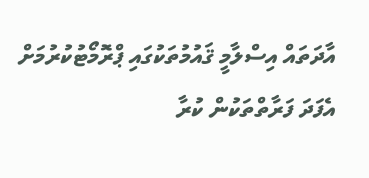އާދަތައް އިސްލާމީ ޤައުމުތަކުގައި ޕްރޮމޯޓުކުރުމަށް އެފަދަ ފަރާތްތަކުން ކުރާ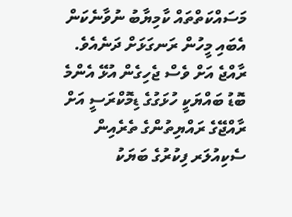މަސައްކަތްތައް ކާމިޔާބު ނުވާނެކަން އެބައި މީހުން ރަނގަޅަށް ދަނެއެވެ. ރާއްޖެ އަށް ވެސް ޖެހިގެން އުޅޭ އެންމެ ބޮޑު ބައްޔަކީ ހުޅަގުގެ ޑިމޮކްރަސީ އަށް ރާއްޖޭގެ ރައްޔިތުންގެ ތެރެއިން ސެކިއުލަރ ފިކުރުގެ ބަޔަކު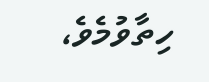ހިތާވުމެވެ،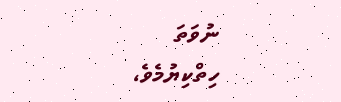ނުވަތަ ހިތްކިޔުމެވެ،